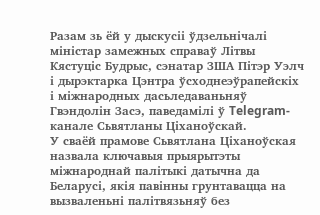Разам зь ёй у дыскусіі ўдзельнічалі міністар замежных справаў Літвы Кястуціс Будрыс, сэнатар ЗША Пітэр Уэлч і дырэктарка Цэнтра ўсходнеэўрапейскіх і міжнародных дасьледаваньняў Гвэндолін Засэ, паведамілі ў Telegram-канале Сьвятланы Ціханоўскай.
У сваёй прамове Сьвятлана Ціханоўская назвала ключавыя прыярытэты міжнароднай палітыкі датычна да Беларусі, якія павінны грунтавацца на вызваленьні палітвязьняў без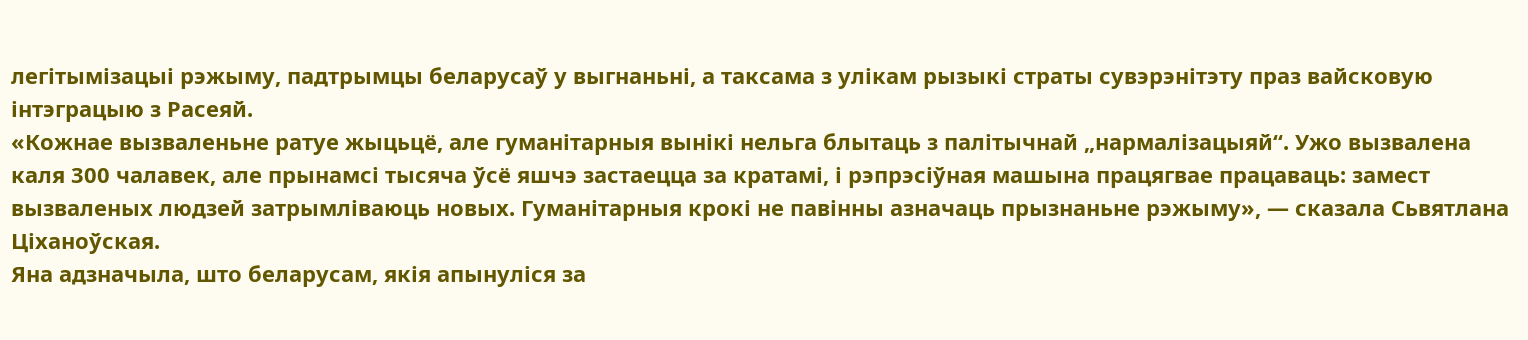легітымізацыі рэжыму, падтрымцы беларусаў у выгнаньні, а таксама з улікам рызыкі страты сувэрэнітэту праз вайсковую інтэграцыю з Расеяй.
«Кожнае вызваленьне ратуе жыцьцё, але гуманітарныя вынікі нельга блытаць з палітычнай „нармалізацыяй“. Ужо вызвалена каля 300 чалавек, але прынамсі тысяча ўсё яшчэ застаецца за кратамі, і рэпрэсіўная машына працягвае працаваць: замест вызваленых людзей затрымліваюць новых. Гуманітарныя крокі не павінны азначаць прызнаньне рэжыму», — сказала Сьвятлана Ціханоўская.
Яна адзначыла, што беларусам, якія апынуліся за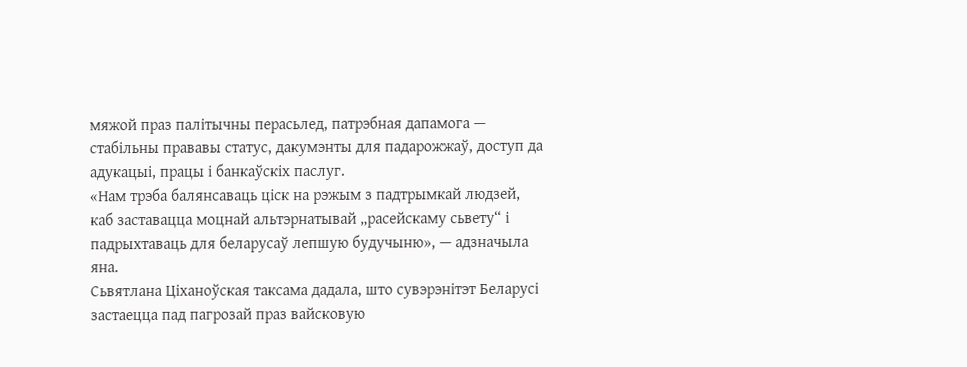мяжой праз палітычны перасьлед, патрэбная дапамога — стабільны прававы статус, дакумэнты для падарожжаў, доступ да адукацыі, працы і банкаўскіх паслуг.
«Нам трэба балянсаваць ціск на рэжым з падтрымкай людзей, каб заставацца моцнай альтэрнатывай „расейскаму сьвету“ і падрыхтаваць для беларусаў лепшую будучыню», — адзначыла яна.
Сьвятлана Ціханоўская таксама дадала, што сувэрэнітэт Беларусі застаецца пад пагрозай праз вайсковую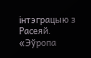інтэграцыю з Расеяй. «Эўропа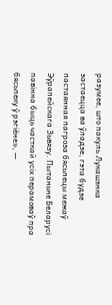разумее, што пакуль Лукашэнка застаецца ва ўладзе, гэта будзе пастаянная пагроза бясьпецы межаў Эўрапейскага Зьвязу. Пытаньне Беларусі павінна быць часткай усіх перамоваў пра бясьпеку ў рэгіёне», —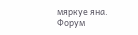мяркуе яна.
Форум